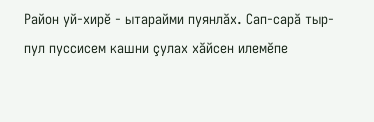Район уй-хирĕ - ытарайми пуянлăх. Сап-сарă тыр-пул пуссисем кашни çулах хăйсен илемĕпе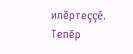илĕртеççĕ. Тепĕр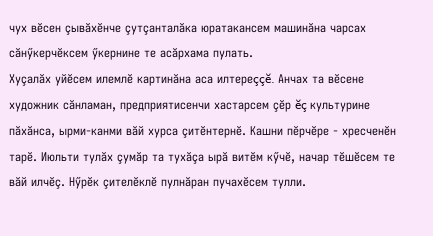чух вĕсен çывăхĕнче çутçанталăка юратакансем машинăна чарсах сăнӳкерчĕксем ӳкернине те асăрхама пулать.
Хуçалăх уйĕсем илемлĕ картинăна аса илтереççĕ. Анчах та вĕсене художник сăнламан, предприятисенчи хастарсем çĕр ĕç культурине пăхăнса, ырми-канми вăй хурса çитĕнтернĕ. Кашни пĕрчĕре - хресченĕн тарĕ. Июльти тулăх çумăр та тухăçа ырă витĕм кӳчĕ, начар тĕшĕсем те вăй илчĕç. Нӳрĕк çителĕклĕ пулнăран пучахĕсем тулли.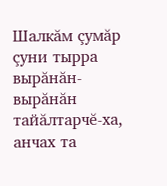Шалкăм çумăр çуни тырра вырăнăн-вырăнăн тайăлтарчĕ-ха, анчах та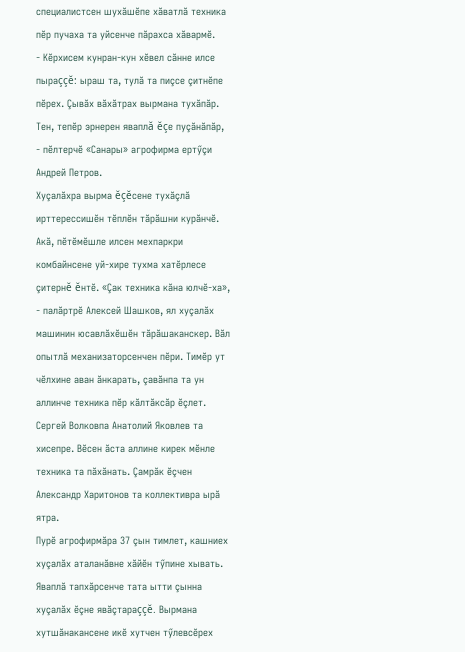специалистсен шухăшĕпе хăватлă техника пĕр пучаха та уйсенче пăрахса хăвармĕ.
- Кĕрхисем кунран-кун хĕвел сăнне илсе пыраççĕ: ыраш та, тулă та пиçсе çитнĕпе пĕрех. Çывăх вăхăтрах вырмана тухăпăр. Тен, тепĕр эрнерен яваплă ĕçе пуçăнăпăр, - пĕлтерчĕ «Санары» агрофирма ертӳçи Андрей Петров.
Хуçалăхра вырма ĕçĕсене тухăçлă ирттерессишĕн тĕплĕн тăрăшни курăнчĕ. Акă, пĕтĕмĕшле илсен мехпаркри комбайнсене уй-хире тухма хатĕрлесе çитернĕ ĕнтĕ. «Çак техника кăна юлчĕ-ха», - палăртрĕ Алексей Шашков, ял хуçалăх машинин юсавлăхĕшĕн тăрăшаканскер. Вăл опытлă механизаторсенчен пĕри. Тимĕр ут чĕлхине аван ăнкарать, çавăнпа та ун аллинче техника пĕр кăлтăксăр ĕçлет. Сергей Волковпа Анатолий Яковлев та хисепре. Вĕсен ăста аллине кирек мĕнле техника та пăхăнать. Çамрăк ĕçчен Александр Харитонов та коллективра ырă ятра.
Пурĕ агрофирмăра 37 çын тимлет, кашниех хуçалăх аталанăвне хăйĕн тӳпине хывать. Яваплă тапхăрсенче тата ытти çынна хуçалăх ĕçне явăçтараççĕ. Вырмана хутшăнакансене икĕ хутчен тӳлевсĕрех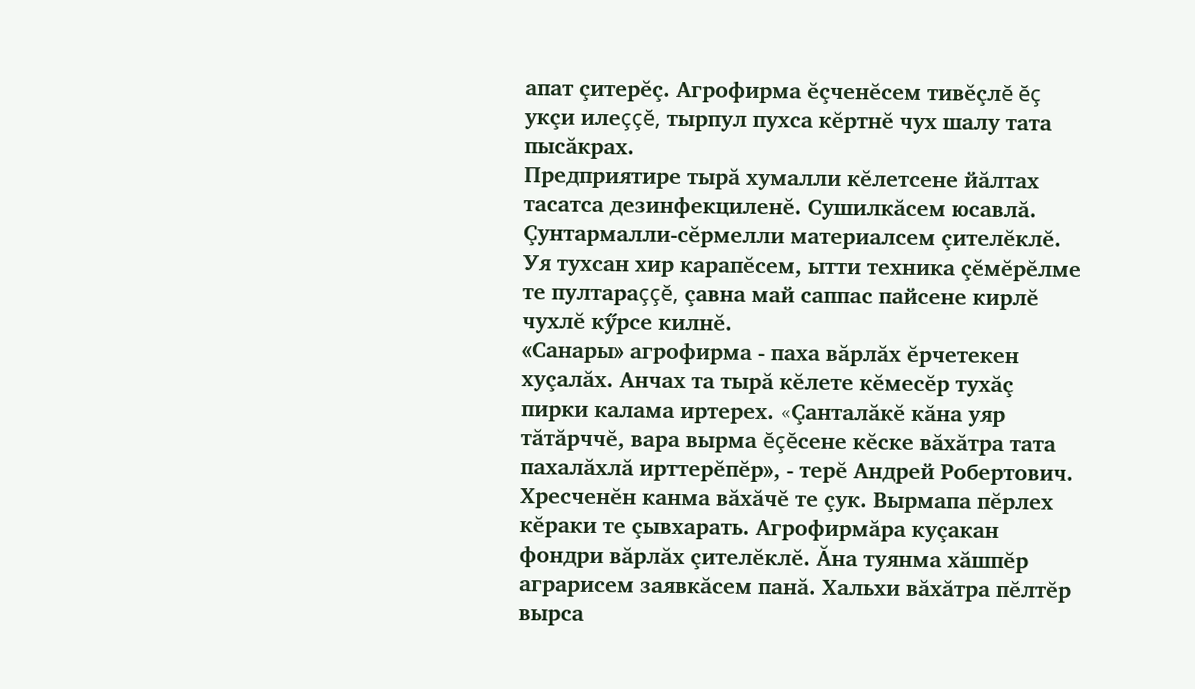апат çитерĕç. Агрофирма ĕçченĕсем тивĕçлĕ ĕç укçи илеççĕ, тырпул пухса кĕртнĕ чух шалу тата пысăкрах.
Предприятире тырă хумалли кĕлетсене йăлтах тасатса дезинфекциленĕ. Сушилкăсем юсавлă. Çунтармалли-сĕрмелли материалсем çителĕклĕ. Уя тухсан хир карапĕсем, ытти техника çĕмĕрĕлме те пултараççĕ, çавна май саппас пайсене кирлĕ чухлĕ кӳрсе килнĕ.
«Санары» агрофирма - паха вăрлăх ĕрчетекен хуçалăх. Анчах та тырă кĕлете кĕмесĕр тухăç пирки калама иртерех. «Çанталăкĕ кăна уяр тăтăрччĕ, вара вырма ĕçĕсене кĕске вăхăтра тата пахалăхлă ирттерĕпĕр», - терĕ Андрей Робертович.
Хресченĕн канма вăхăчĕ те çук. Вырмапа пĕрлех кĕраки те çывхарать. Агрофирмăра куçакан фондри вăрлăх çителĕклĕ. Ăна туянма хăшпĕр аграрисем заявкăсем панă. Хальхи вăхăтра пĕлтĕр вырса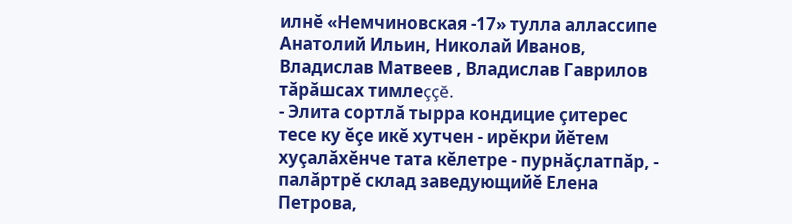илнĕ «Немчиновская -17» тулла аллассипе Анатолий Ильин, Николай Иванов, Владислав Матвеев , Владислав Гаврилов тăрăшсах тимлеççĕ.
- Элита сортлă тырра кондицие çитерес тесе ку ĕçе икĕ хутчен - ирĕкри йĕтем хуçалăхĕнче тата кĕлетре - пурнăçлатпăр, - палăртрĕ склад заведующийĕ Елена Петрова,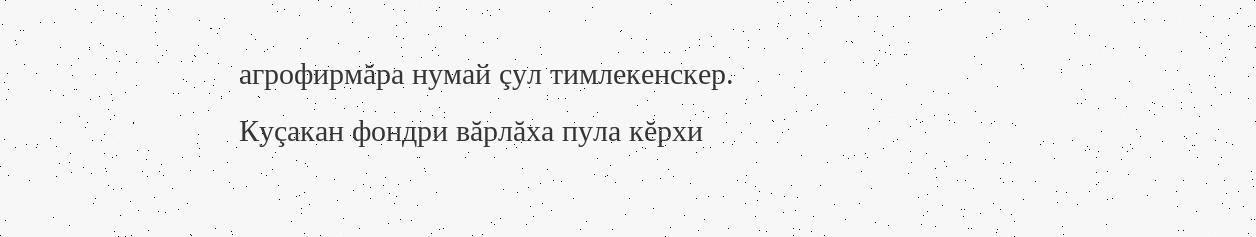агрофирмăра нумай çул тимлекенскер.
Куçакан фондри вăрлăха пула кĕрхи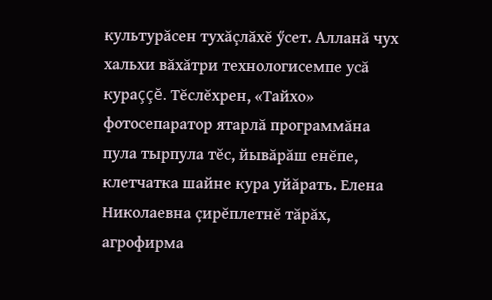культурăсен тухăçлăхĕ ӳсет. Алланă чух хальхи вăхăтри технологисемпе усă кураççĕ. Тĕслĕхрен, «Тайхо» фотосепаратор ятарлă программăна пула тырпула тĕс, йывăрăш енĕпе, клетчатка шайне кура уйăрать. Елена Николаевна çирĕплетнĕ тăрăх, агрофирма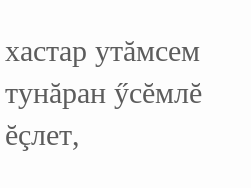хастар утăмсем тунăран ӳсĕмлĕ ĕçлет,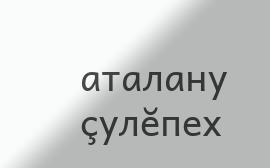аталану çулĕпех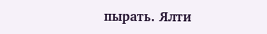пырать. Ялти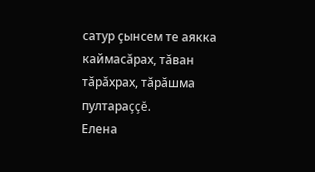сатур çынсем те аякка каймасăрах, тăван тăрăхрах, тăрăшма пултараççĕ.
Елена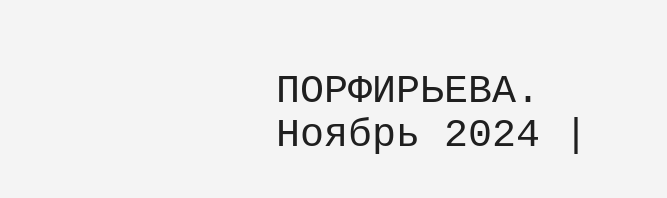ПОРФИРЬЕВА.
Ноябрь 2024 |